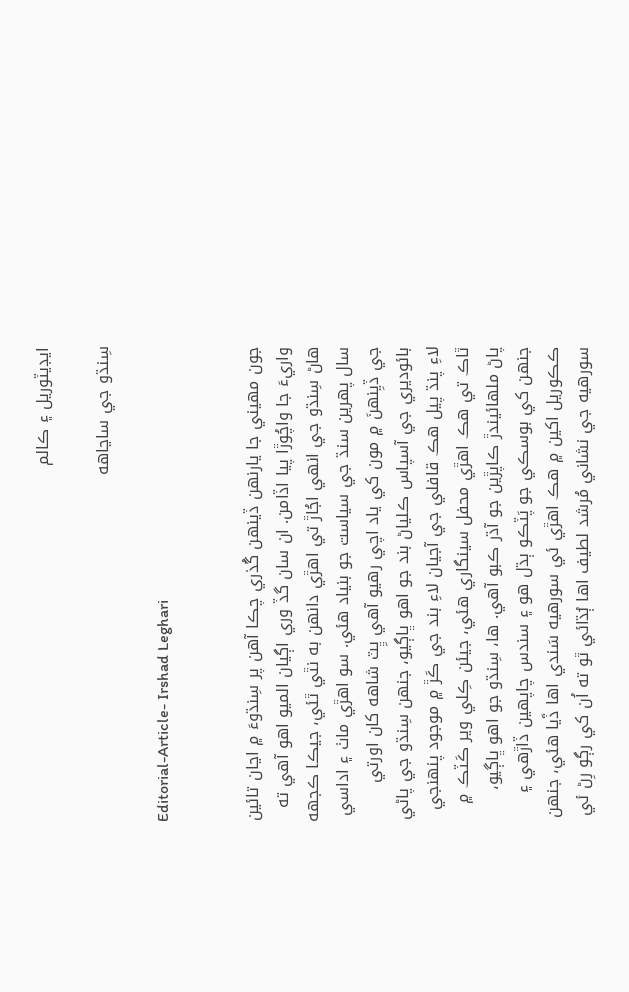ايڊيٽوريل ۽ ڪالم

سِنڌو جي ساڃاهه

Editorial-Article- Irshad Leghari


جون مهيني جا يارنهن ڏينهن گُذري چڪا آهن پر سِنڌوءَ ۾ اڃان تائين واريءَ جا واچُوڙا پيا اڏامن. ان سان گڏ وري اڳيان الميو اهو آهي ته هاڻ سِنڌو جي انهي اجُاڙ تي اهڙي دانهن به نٿي ٿئي، جيڪا ڪجهه سال پهرين سنڌ جي سياست جو بنياد هئي. سو اهڙي ماٺ ۽ اداسي جي ڏيِنهنَ ۾ مون کي ياد اچي رهيو آهي ڀِٽ شاهه کان اورتي بائوديري جي آسپاس ڪلياڻ بند جو اهو ڀاڳيو، جنهن سِنڌو جي پاڻي لاءِ پنڌ پيل هڪ قافلي جي آجيان لاءِ بند جي ڪَڙ ۾ موجود پنهنجي ٿاڪ تي هڪ اهڙي محفل سينگاري هئي، جيئن ڪِلي وير ڪَٽڪ ۾ پاڻ ملهائيندڙ ڪاپڙين جو آڌر ڪبو آهي. ها، سِنڌو جو اهو ڀاڳيو، جنهن کي بوسڪي جو پَٽڪو ٻڌل هو ۽ سندس چاپهين ڏاڙهي ۽ ڪڪوريل اکين ۾ هڪ اهڙي ئي سورهيه سَندي اها ڏَيا هئي، جنهن سورهيه جي نشاني مُرشد لطيف اها ٻُڌائي ٿو ته اُن کي رڳو رِڻ ئي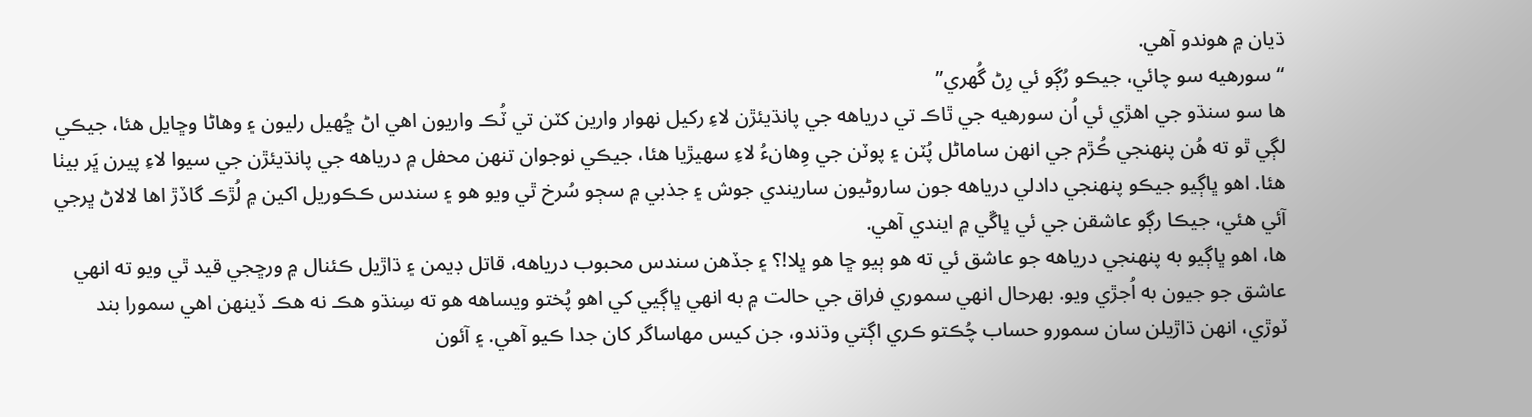ڌيان ۾ هوندو آهي.
“سورهيه سو چائي، جيڪو رُڳو ئي رِڻ گُهري”
ها سو سنڌو جي اهڙي ئي اُن سورهيه جي ٿاڪ تي درياهه جي پانڌيئڙن لاءِ رکيل نهوار وارين کٽن تي ٽُڪ واريون اهي اڻ ڇُهيل رليون ۽ وهاڻا وڇايل هئا، جيڪي لڳي ٿو ته هُن پنهنجي ڪُڙم جي انهن ساماڻل پُٽن ۽ پوٽن جي وِهانءُ لاءِ سهيڙيا هئا، جيڪي نوجوان تنهن محفل ۾ درياهه جي پانڌيئڙن جي سيوا لاءِ پيرن ڀَر بيٺا هئا. اهو ڀاڳيو جيڪو پنهنجي دادلي درياهه جون ساروڻيون ساريندي جوش ۽ جذبي ۾ سڄو سُرخ ٿي ويو هو ۽ سندس ڪڪوريل اکين ۾ لُڙڪ گاڏڙ اها لالاڻ ڀرجي آئي هئي، جيڪا رڳو عاشقن جي ئي ڀاڱي ۾ ايندي آهي.
ها، اهو ڀاڳيو به پنهنجي درياهه جو عاشق ئي ته هو ٻيو ڇا هو ڀلا!؟ ۽ جڏهن سندس محبوب درياهه، قاتل ڊيمن ۽ ڌاڙيل ڪئنال ۾ ورڇجي قيد ٿي ويو ته انهي عاشق جو جيون به اُجڙي ويو. بهرحال انهي سموري فراق جي حالت ۾ به انهي ڀاڳيي کي اهو پُختو ويساهه هو ته سِنڌو هڪ نه هڪ ڏينهن اهي سمورا بند ٽوڙي، انهن ڌاڙيلن سان سمورو حساب چُڪتو ڪري اڳتي وڌندو، جن کيس مهاساگر کان جدا ڪيو آهي. ۽ آئون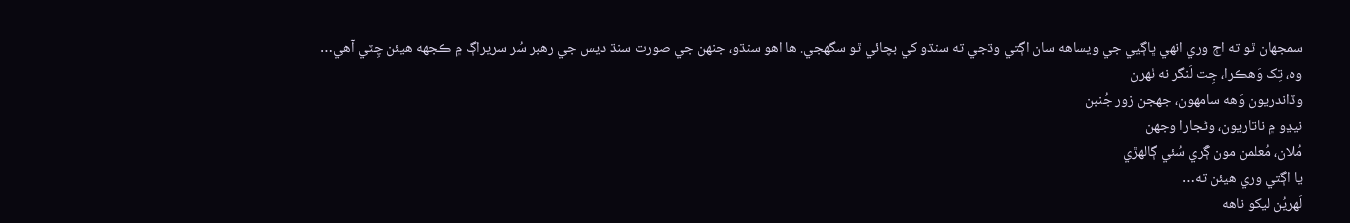سمجهان ٿو ته اڄ وري انهي ڀاڳيي جي ويساهه سان اڳتي وڌجي ته سنڌو کي بچائي ٿو سگهجي. ها اهو سنڌو، جنهن جي صورت سنڌ ديس جي رهبر سُر سريراڳ ۾ ڪجهه هيئن چِٽي آهي…
وه، تِک وَهڪرا، جِت لَنگر نه ٺهرن
وڏاندريون وَهه سامهون، جهجن زور جُنبن
نيڍو ۾ ناتاريون، وڻجارا وجهن
مُلان، مُعلمن مون ڳَري سُئي ڳالهڙي
يا اڳتي وري هيئن ته…
لَهريُن ليکو ناهه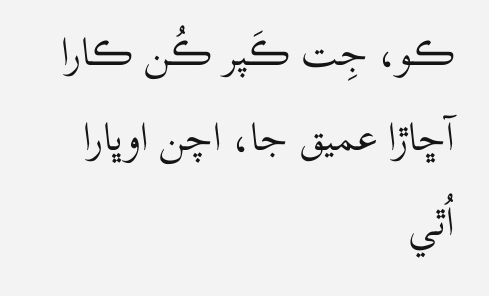ڪو، جِت ڪَپر ڪُن ڪارا
آڇاڙا عميق جا، اچن اوڀارا
اُٿي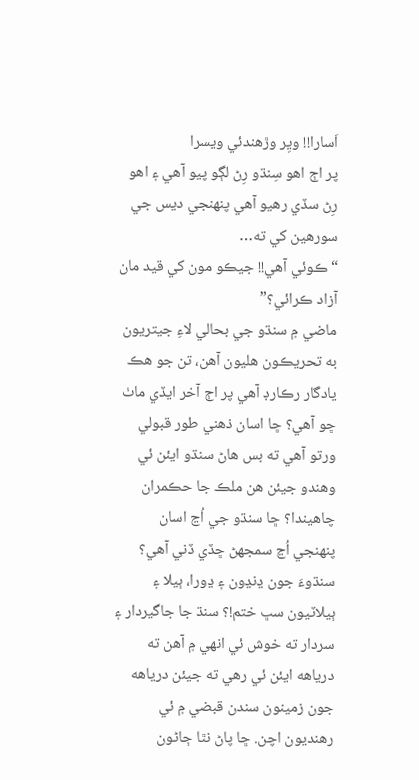اَسارا!! ويِر وڙهندئي ويسرا
پر اڄ اهو سِنڌو رِڻ لڳو پيو آهي ۽ اهو رِڻ سڏي رهيو آهي پنهنجي ديس جي سورهين کي ته…
“ڪوئي آهي!! جيڪو مون کي قيد مان آزاد ڪرائي؟”
ماضي ۾ سنڌو جي بحالي لاءِ جيتريون به تحريڪون هليون آهن، تن جو هڪ يادگار رڪارڊ آهي پر اڄ آخر ايڏي ماٺ ڇو آهي؟ ڇا اسان ذهني طور قبولي ورتو آهي ته بس هاڻ سنڌو ايئن ئي وهندو جيئن هن ملڪ جا حڪمران چاهيندا؟ ڇا سنڌو جي اُڃ اسان پنهنجي اُڃ سمجهڻ ڇڏي ڏني آهي؟ سنڌوءَ جون ڍنڍون ۽ ڍورا، ٻيلا ۽ ٻيلاٽيون سڀ ختم!؟ سنڌ جا جاگيردار ۽ سردار ته خوش ئي انهي ۾ آهن ته درياهه ايئن ئي رهي ته جيئن درياهه جون زمينون سندن قبضي ۾ ئي رهنديون اچن. ڇا پاڻ نٿا ڄاڻون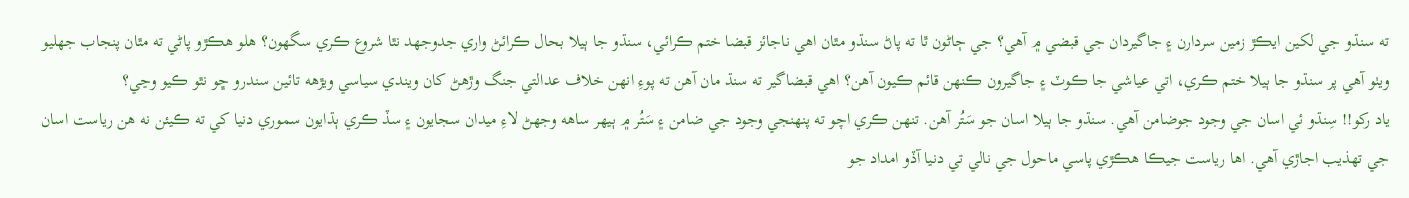ته سنڌو جي لکين ايڪڙ زمين سردارن ۽ جاگيردان جي قبضي ۾ آهي؟ جي ڄاڻون ٿا ته پاڻ سنڌو مٿان اهي ناجائز قبضا ختم ڪرائي، سنڌو جا ٻيلا بحال ڪرائڻ واري جدوجهد نٿا شروع ڪري سگهون؟ هلو هڪڙو پاڻي ته مٿان پنجاب جهليو ويٺو آهي پر سنڌو جا ٻيلا ختم ڪري، اتي عياشي جا ڪوٽ ۽ جاگيرون ڪنهن قائم ڪيون آهن؟ اهي قبضاگير ته سنڌ مان آهن ته پوءِ انهن خلاف عدالتي جنگ وڙهڻ کان ويندي سياسي ويڙهه تائين سندرو ڇو نٿو ڪيو وڃي؟
ياد رکو!! سِنڌو ئي اسان جي وجود جوضامن آهي. سنڌو جا ٻيلا اسان جو سَتُر آهن. تنهن ڪري اچو ته پنهنجي وجود جي ضامن ۽ سَتُر ۾ ٻيهر ساهه وجهڻ لاءِ ميدان سجايون ۽ سڏ ڪري ٻڌايون سموري دنيا کي ته ڪيئن نه هن رياست اسان جي تهذيب اجاڙي آهي. اها رياست جيڪا هڪڙي پاسي ماحول جي نالي تي دنيا آڏو امداد جو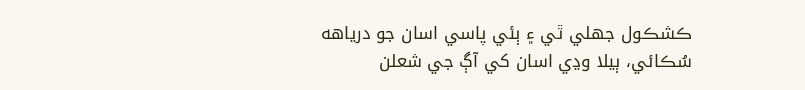ڪشڪول جهلي ٿي ۽ ٻئي پاسي اسان جو درياهه سُڪائي، ٻيلا وڍي اسان کي آڳ جي شعلن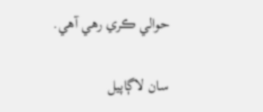حوالي ڪري رهي آهي.

سان لاڳاپيل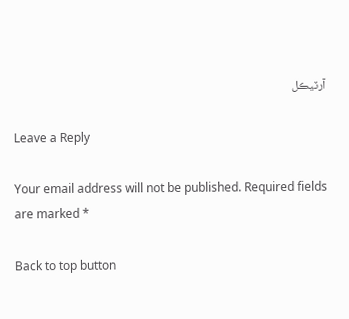آرٽيڪل

Leave a Reply

Your email address will not be published. Required fields are marked *

Back to top button